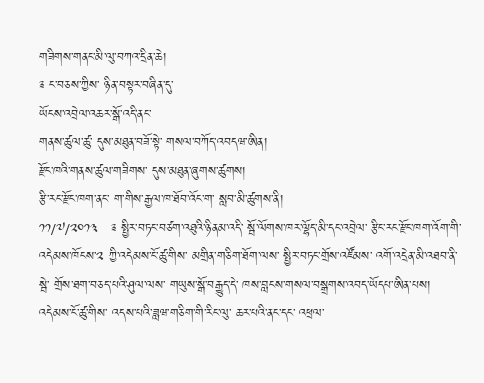གཟིགས་གནང་མི་ལུ་བཀའ་དྲིན་ཆེ།
༉ ང་བཅས་ཀྱིས་ ཉིན་བསྟར་བཞིན་དུ་
ཡོངས་འབྲེལ་འཆར་སྒོ་འདི་ནང་
གནས་ཚུལ་ཚུ་ དུས་མཐུན་བཟོ་སྟེ་ གསལ་བཀོད་འབདཝ་ཨིན།
རྫོང་ཁའི་གནས་ཚུལ་གཟིགས་ དུས་མཐུན་ཞུགས་ཚུགས།
རྩི་རང་རྫོང་ཁག་ནང་ ག་གིས་རྒྱལ་ཁ་ཐོབ་འོང་ག་ སླབ་མི་ཚུགས་ནི།
༡༡/༧/༢༠༡༣   ༉ སྤྱིར་བཏང་བཙག་འཐུའི་ཉིནམ་འདི་ སྦོ་ལོགས་ཁར་ལྷོད་མི་དང་འབྲེལ་ རྩིང་རང་རྫོང་ཁག་འོག་གི་ འདེམས་ཁོངས་༢ ཀྱི་འདེམས་ངོ་ཚུ་གིས་ མགྲིན་གཅིག་ཐོག་ལས་ སྤྱིར་བཏང་གྲོས་འཛོམས་ འགོ་འདྲེན་མི་འཐབ་ནི་སྦེ་ གྲོས་ཐག་བཅད་པའི་ཤུལ་ལས་ གཡུས་སྒོ་བརྒྱུད་དེ་ ཁས་བླངས་གསལ་བསྒྲགས་འབད་ཡོདཔ་ཨིན་པས།
འདེམས་ངོ་ཚུ་གིས་ འདས་པའི་ཟླཝ་གཅིག་གི་རིང་ལུ་ ཆར་པའི་ནང་དང་ འཕྲལ་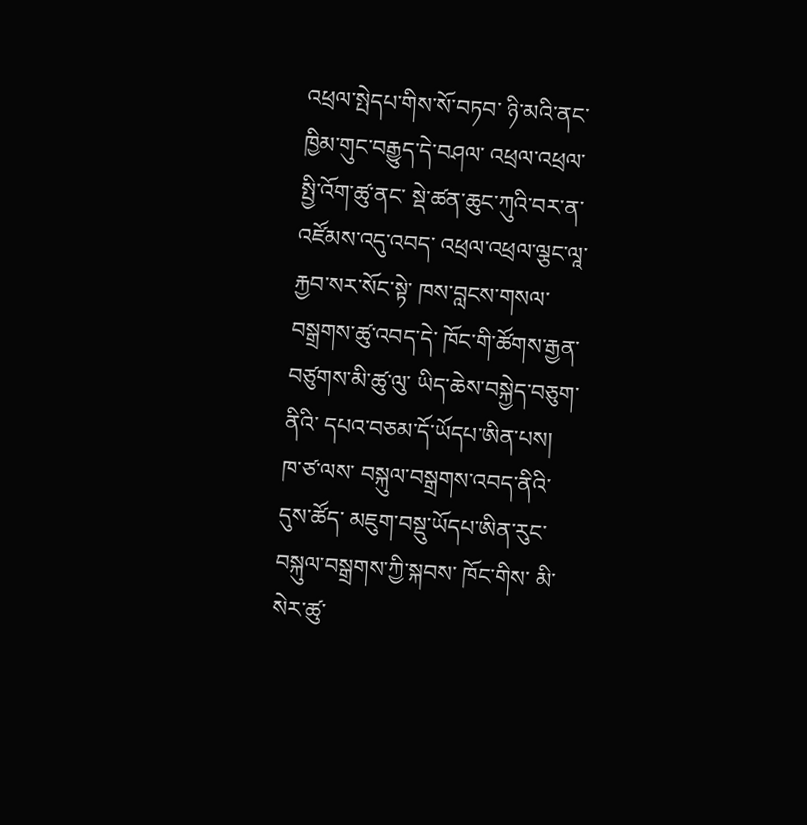འཕྲལ་སྤེདཔ་གིས་སོ་བཏབ་ ཉི་མའི་ནང་ ཁྱིམ་གུང་བརྒྱུད་དེ་བཤལ་ འཕྲལ་འཕྲལ་སྤྱི་འོག་ཚུ་ནང་ སྡེ་ཚན་ཆུང་ཀུའི་བར་ན་ འཛོམས་འདུ་འབད་ འཕྲལ་འཕྲལ་ལྕང་ལཱ་རྐྱབ་སར་སོང་སྟེ་ ཁས་བླངས་གསལ་བསྒྲགས་ཚུ་འབད་དེ་ ཁོང་གི་ཚོགས་རྒྱན་བཙུགས་མི་ཚུ་ལུ་ ཡིད་ཆེས་བསྐྱེད་བཅུག་ནིའི་ དཔའ་བཅམ་དོ་ཡོདཔ་ཨིན་པས།
ཁ་ཙ་ལས་ བསྐུལ་བསྒྲགས་འབད་ནིའི་དུས་ཚོད་ མཇུག་བསྡུ་ཡོདཔ་ཨིན་རུང་ བསྐུལ་བསྒྲགས་ཀྱི་སྐབས་ ཁོང་གིས་ མི་སེར་ཚུ་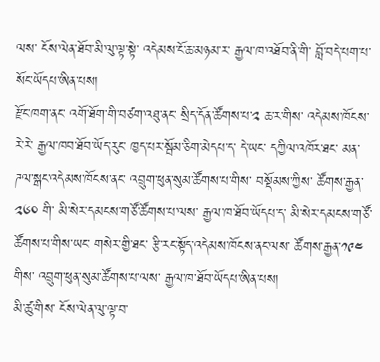ལས་ ངོས་ལེན་ཐོབ་མི་ལུ་ལྟ་སྟེ་ འདེམས་ངོ་ཆ་མཉམ་ར་ རྒྱལ་ཁ་འཐོབ་ནི་གི་ བློ་བདེ་པག་པ་སོང་ཡོདཔ་ཨིན་པས།
རྫོང་ཁག་ནང་ འགོ་ཐོག་གི་བཙག་འཐུ་ནང་ སྲིད་དོན་ཚོགས་པ་༢ ཆ་ར་གིས་ འདེམས་ཁོངས་རེ་རེ་ རྒྱལ་ཁབ་ཐོབ་ཡོད་རུང་ ཁྱད་པར་སྦོམ་ཅིག་མེདཔ་ད་ དེ་ཡང་ དཀྱིལ་འཁོར་ཐང་ མན་ཌལ་སྒང་འདེམས་ཁོངས་ནང་ འབྲུག་ཕུན་སུམ་ཚོགས་པ་གིས་ བསྡོམས་ཀྱིས་ ཚོགས་རྒྱན་༢༦༠ གི་ མི་སེར་དམངས་གཙོ་ཚོགས་པ་ལས་ རྒྱལ་ཁ་ཐོབ་ཡོདཔ་ད་ མི་སེར་དམངས་གཙོ་ཚོགས་པ་གིས་ཡང་ གསེར་གྱི་ཐང་ རྩི་རང་སྟོད་འདེམས་ཁོངས་ནང་ལས་ ཚོགས་རྒྱན་༡༩༤ གིས་ འབྲུག་ཕུན་སུམ་ཚོགས་པ་ལས་ རྒྱལ་ཁ་ཐོབ་ཡོདཔ་ཨིན་པས།
མི་ཚུ་གིས་ ངོས་ལེན་ལུ་ལྟ་བ་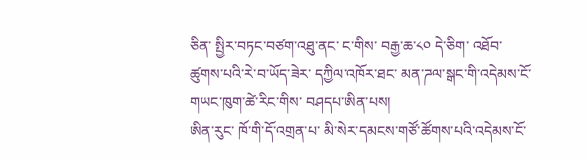ཅིན་ སྤྱིར་བཏང་བཙག་འཐུ་ནང་ ང་གིས་ བརྒྱ་ཆ་༨༠ དེ་ཅིག་ འཐོབ་ཚུགས་པའི་རེ་བ་ཡོད་ཟེར་ དཀྱིལ་འཁོར་ཐང་ མན་ཌལ་སྒང་གི་འདེམས་ངོ་ གཡང་ཁུག་ཚེ་རིང་གིས་ བཤདཔ་ཨིན་པས།
ཨིན་རུང་ ཁོ་གི་དོ་འགྲན་པ་ མི་སེར་དམངས་གཙོ་ཚོགས་པའི་འདེམས་ངོ་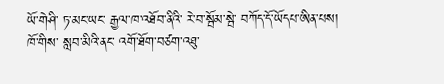ཡོ་གེཤི་ ཏ་མང་ཡང་ རྒྱལ་ཁ་འཐོབ་ནིའི་ རེ་བ་སྦོམ་སྦེ་ བཀོད་དོ་ཡོདཔ་ཨིན་པས།
ཁོ་གིས་ སླབ་མིའི་ནང་ འགོ་ཐོག་བཙག་འཐུ་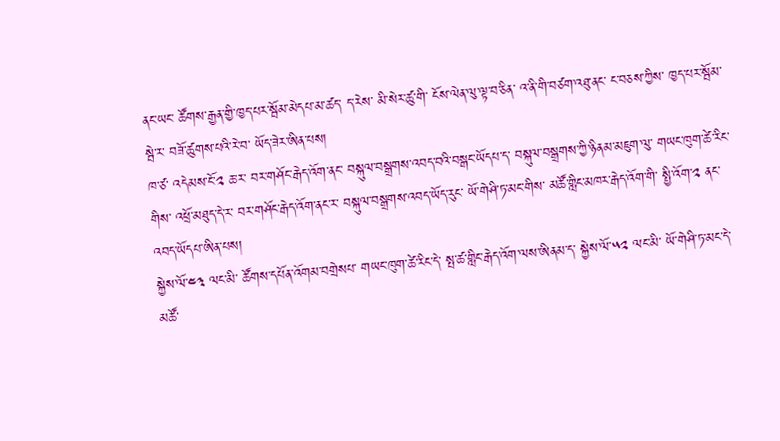ནང་ཡང་ ཚོགས་རྒྱན་གྱི་ཁྱད་པར་སྦོམ་མེདཔ་མ་ཚད་ ད་རེས་ མི་སེར་ཚུ་གི་ ངོས་ལེན་ལུ་ལྟ་བ་ཅིན་ འ་ནི་གི་བཙག་འཐུ་ནང་ ང་བཅས་ཀྱིས་ ཁྱད་པར་སྦོམ་སྦེ་ར་ བཟོ་ཚུགས་པའི་རེ་བ་ ཡོད་ཟེར་ཨིན་པས།
ཁ་ཙ་ འདེམས་ངོ་༢ ཆ་ར་ བར་གཤོང་རྒེད་འོག་ནང་ བསྐུལ་བསྒྲགས་འབད་བའི་བསྒང་ཡོདཔ་ད་ བསྐུལ་བསྒྲགས་ཀྱི་ཉིནམ་མཇུག་ལུ་ གཡང་ཁུག་ཚེ་རིང་གིས་ འཕྲོ་མཐུད་དེ་ར་ བར་གཤོང་རྒེད་འོག་ནང་ར་ བསྐུལ་བསྒྲགས་འབད་ཡོད་རུང་ ཡོ་གེཤི་ཏ་མང་གིས་ མཚོ་གླིང་མཁར་རྒེད་འོག་གི་ སྤྱི་འོག་༢ ནང་ འབད་ཡོདཔ་ཨིན་པས།
སྐྱེས་ལོ་༤༣ ལང་མི་ ཚོགས་དཔོན་འོགམ་བགྲེསཔ་ གཡང་ཁུག་ཚེ་རིང་དེ་ སྤ་ཚ་གླིང་རྒེད་འོག་ལས་ཨིནམ་ད་ སྐྱེས་ལོ་༥༢ ལང་མི་ ཡོ་གེཤི་ཏ་མང་དེ་ མཚོ་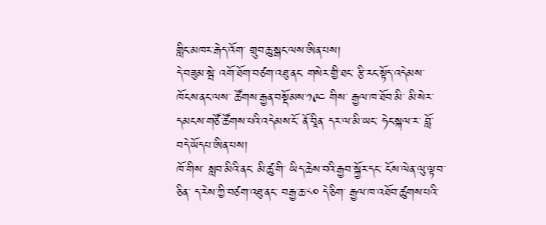གླིང་མཁར་རྒེད་འོག་ གྲུབ་ཆུ་སྒང་ལས་ཨིན་པས།
དེ་བཟུམ་སྦེ་ འགོ་ཐོག་བཙག་འཐུ་ནང་ གསེར་གྱི་ཐང་ རྩི་རང་སྟོད་འདེམས་ཁོངས་ནང་ལས་ ཚོགས་རྒྱན་བསྡོམས་༡༩༤ གིས་ རྒྱལ་ཁ་ཐོབ་མི་ མི་སེར་དམངས་གཙོ་ཚོགས་པའི་འདེམས་ངོ་ ནོ་བཱིན་ དར་ལ་མི་ཡང་ ཧེང་སྐལ་ར་ བློ་བདེ་ཡོདཔ་ཨིན་པས།
ཁོ་གིས་ སླབ་མིའི་ནང་ མི་ཚུ་གི་ ཡིད་ཆེས་བའི་རྒྱབ་སྐྱོར་དང་ ངོས་ལེན་ལུ་ལྟ་བ་ཅིན་ ད་རེས་ཀྱི་བཙག་འཐུ་ནང་ བརྒྱ་ཆ་༨༠ དེ་ཅིག་ རྒྱལ་ཁ་འཐོབ་ཚུགས་པའི་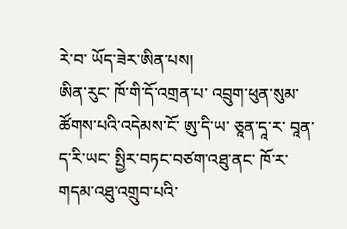རེ་བ་ ཡོད་ཟེར་ཨིན་པས།
ཨིན་རུང་ ཁོ་གི་དོ་འགྲན་པ་ འབྲུག་ཕུན་སུམ་ཚོགས་པའི་འདེམས་ངོ་ ཨུ་དི་ཡ་ ཅཱན་དཱ་ར་ བཱན་ད་རི་ཡང་ སྤྱིར་བཏང་བཙག་འཐུ་ནང་ ཁོ་ར་གདམ་འཐུ་འགྲུབ་པའི་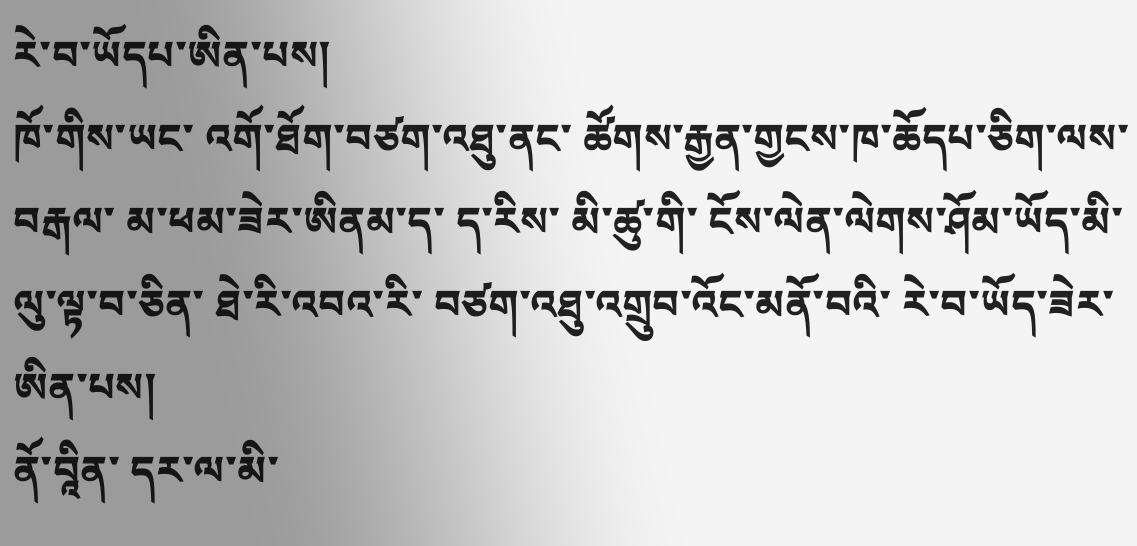རེ་བ་ཡོདཔ་ཨིན་པས།
ཁོ་གིས་ཡང་ འགོ་ཐོག་བཙག་འཐུ་ནང་ ཚོགས་རྒྱན་གྱངས་ཁ་ཆོདཔ་ཅིག་ལས་བརྒལ་ མ་ཕམ་ཟེར་ཨིནམ་ད་ ད་རིས་ མི་ཚུ་གི་ ངོས་ལེན་ལེགས་ཤོམ་ཡོད་མི་ལུ་ལྟ་བ་ཅིན་ ཐེ་རི་འབའ་རི་ བཙག་འཐུ་འགྲུབ་འོང་མནོ་བའི་ རེ་བ་ཡོད་ཟེར་ཨིན་པས།
ནོ་བཱིན་ དར་ལ་མི་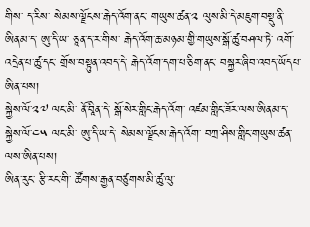གིས་ ད་རིས་ སེམས་ལྗོངས་རྒེད་འོག་ནང་ གཡུས་ཚན་༢ ལུས་མི་དེ་མཇུག་བསྡུ་ནི་ཨིནམ་ད་ ཨུ་དི་ཡ་ ཅཱན་ད་ར་གིས་ རྒེད་འོག་ཆ་མཉམ་གྱི་གཡུས་སྒོ་ཚུ་བཤལ་ཏེ་ འགོ་འདྲེན་པ་ཚུ་དང་ གྲོས་བསྟུན་འབད་དེ་ རྒེད་འོག་དག་པ་ཅིག་ནང་ བསྐྱར་ཞིབ་འབད་ཡོདཔ་ཨིན་པས།
སྐྱེས་ལོ་༢༧ ལང་མི་ ནོ་བཱིན་དེ་ སྒོ་སེར་གླིང་རྒེད་འོག་ འཛམ་གླིང་ཟོར་ལས་ཨིནམ་ད་ སྐྱེས་ལོ་༤༥ ལང་མི་ ཨུ་དི་ཡ་དེ་ སེམས་ལྗོངས་རྒེད་འོག་ བཀྲ་ཤིས་གླིང་གཡུས་ཚན་ལས་ཨིན་པས།
ཨིན་རུང་ རྩི་རང་གི་ ཚོགས་རྒྱན་བཙུགས་མི་ཚུ་ལུ་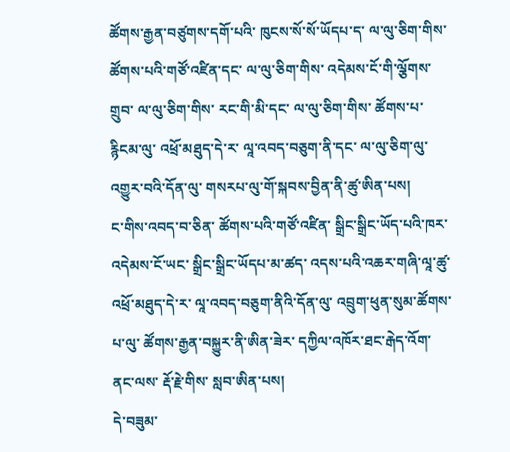ཚོགས་རྒྱན་བཙུགས་དགོ་པའི་ ཁུངས་སོ་སོ་ཡོདཔ་ད་ ལ་ལུ་ཅིག་གིས་ ཚོགས་པའི་གཙོ་འཛིན་དང་ ལ་ལུ་ཅིག་གིས་ འདེམས་ངོ་གི་ལྕོགས་གྲུབ་ ལ་ལུ་ཅིག་གིས་ རང་གི་མི་དང་ ལ་ལུ་ཅིག་གིས་ ཚོགས་པ་རྙིངམ་ལུ་ འཕྲོ་མཐུད་དེ་ར་ ལཱ་འབད་བཅུག་ནི་དང་ ལ་ལུ་ཅིག་ལུ་ འགྱུར་བའི་དོན་ལུ་ གསརཔ་ལུ་གོ་སྐབས་བྱིན་ནི་ཚུ་ཨིན་པས།
ང་གིས་འབད་བ་ཅིན་ ཚོགས་པའི་གཙོ་འཛིན་ སྒྲིང་སྒྲིང་ཡོད་པའི་ཁར་ འདེམས་ངོ་ཡང་ སྒྲིང་སྒྲིང་ཡོདཔ་མ་ཚད་ འདས་པའི་འཆར་གཞི་ལཱ་ཚུ་ འཕྲོ་མཐུད་དེ་ར་ ལཱ་འབད་བཅུག་ནིའི་དོན་ལུ་ འབྲུག་ཕུན་སུམ་ཚོགས་པ་ལུ་ ཚོགས་རྒྱན་བསྐྱུར་ནི་ཨིན་ཟེར་ དཀྱིལ་འཁོར་ཐང་རྒེད་འོག་ནང་ལས་ རྡོ་རྗེ་གིས་ སླབ་ཨིན་པས།
དེ་བཟུམ་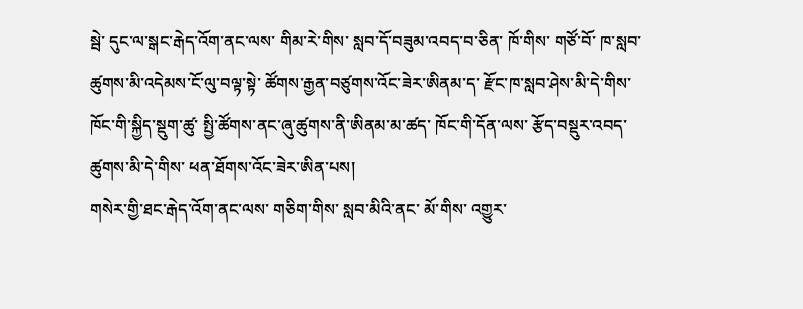སྦེ་ དུང་ལ་སྒང་རྒེད་འོག་ནང་ལས་ གིམ་རེ་གིས་ སླབ་དོ་བཟུམ་འབད་བ་ཅིན་ ཁོ་གིས་ གཙོ་བོ་ ཁ་སླབ་ཚུགས་མི་འདེམས་ངོ་ལུ་བལྟ་སྟེ་ ཚོགས་རྒྱན་བཙུགས་འོང་ཟེར་ཨིནམ་ད་ རྫོང་ཁ་སླབ་ཤེས་མི་དེ་གིས་ ཁོང་གི་སྐྱིད་སྡུག་ཚུ་ སྤྱི་ཚོགས་ནང་ཞུ་ཚུགས་ནི་ཨིནམ་མ་ཚད་ ཁོང་གི་དོན་ལས་ རྩོད་བསྡུར་འབད་ཚུགས་མི་དེ་གིས་ ཕན་ཐོགས་འོང་ཟེར་ཨིན་པས།
གསེར་གྱི་ཐང་རྒེད་འོག་ནང་ལས་ གཅིག་གིས་ སླབ་མིའི་ནང་ མོ་གིས་ འགྱུར་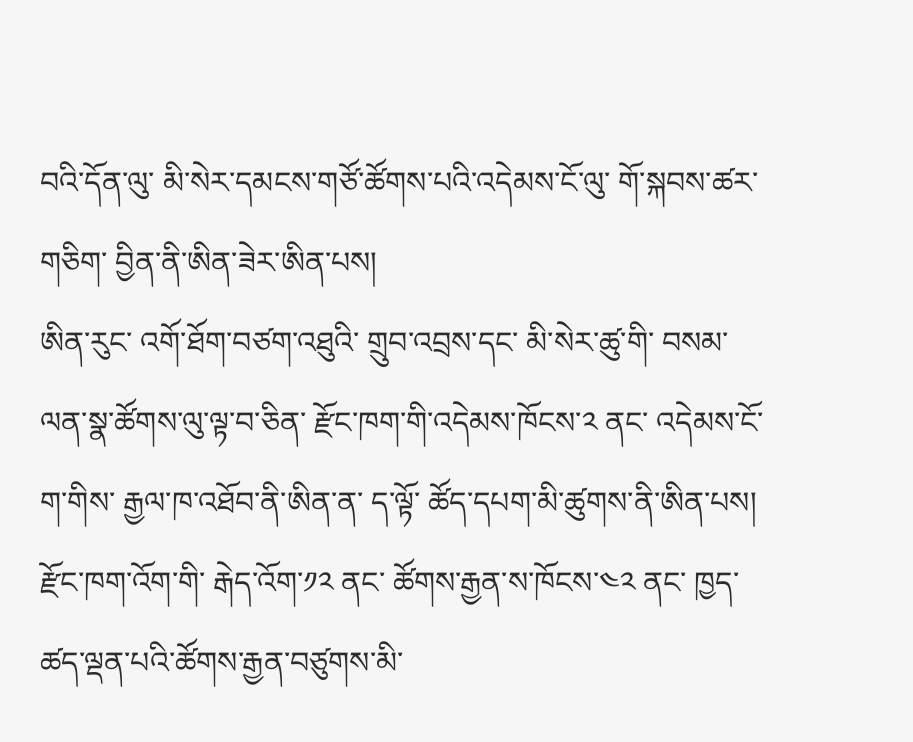བའི་དོན་ལུ་ མི་སེར་དམངས་གཙོ་ཚོགས་པའི་འདེམས་ངོ་ལུ་ གོ་སྐབས་ཚར་གཅིག་ བྱིན་ནི་ཨིན་ཟེར་ཨིན་པས།
ཨིན་རུང་ འགོ་ཐོག་བཙག་འཐུའི་ གྲུབ་འབྲས་དང་ མི་སེར་ཚུ་གི་ བསམ་ལན་སྣ་ཚོགས་ལུ་ལྟ་བ་ཅིན་ རྫོང་ཁག་གི་འདེམས་ཁོངས་༢ ནང་ འདེམས་ངོ་ག་གིས་ རྒྱལ་ཁ་འཐོབ་ནི་ཨིན་ན་ ད་ལྟོ་ ཚོད་དཔག་མི་ཚུགས་ནི་ཨིན་པས།
རྫོང་ཁག་འོག་གི་ རྒེད་འོག་༡༢ ནང་ ཚོགས་རྒྱན་ས་ཁོངས་༤༢ ནང་ ཁྱད་ཚད་ལྡན་པའི་ཚོགས་རྒྱན་བཙུགས་མི་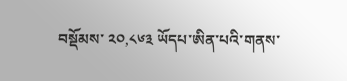བསྡོམས་ ༢༠,༨༦༣ ཡོདཔ་ཨིན་པའི་གནས་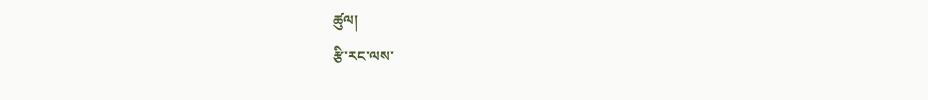ཚུལ།
རྩི་རང་ལས་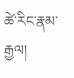ཚེ་རིང་རྣམ་རྒྱལ།